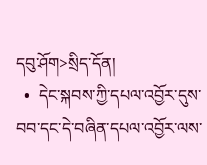དབུ་ཤོག>སྲིད་དོན།
  •  དེང་སྐབས་ཀྱི་དཔལ་འབྱོར་དུས་བབ་དང་དེ་བཞིན་དཔལ་འབྱོར་ལས་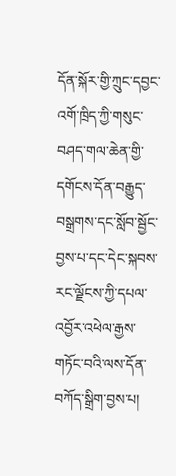དོན་སྐོར་གྱི་ཀྲུང་དབྱང་འགོ་ཁྲིད་ཀྱི་གསུང་བཤད་གལ་ཆེན་གྱི་དགོངས་དོན་བརྒྱུད་བསྒྲགས་དང་སློབ་སྦྱོང་བྱས་པ་དང་དེང་སྐབས་རང་ལྗོངས་ཀྱི་དཔལ་འབྱོར་འཕེལ་རྒྱས་གཏོང་བའི་ལས་དོན་བཀོད་སྒྲིག་བྱས་པ།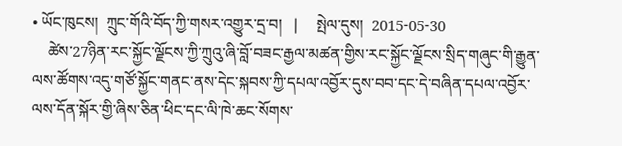• ཡོང་ཁུངས།  ཀྲུང་གོའི་བོད་ཀྱི་གསར་འགྱུར་དྲ་བ།   |     སྤེལ་དུས།  2015-05-30
    ཚེས་27ཉིན་རང་སྐྱོང་ལྗོངས་ཀྱི་ཀྲུའུ་ཞི་བློ་བཟང་རྒྱལ་མཚན་གྱིས་རང་སྐྱོང་ལྗོངས་སྲིད་གཞུང་གི་རྒྱུན་ལས་ཚོགས་འདུ་གཙོ་སྐྱོང་གནང་ནས་དེང་སྐབས་ཀྱི་དཔལ་འབྱོར་དུས་བབ་དང་དེ་བཞིན་དཔལ་འབྱོར་ལས་དོན་སྐོར་གྱི་ཞིས་ཅིན་ཕིང་དང་ལི་ཁེ་ཆང་སོགས་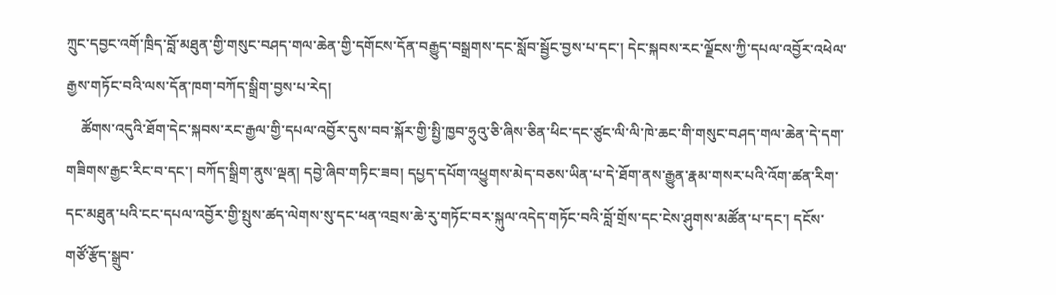ཀྲུང་དབྱང་འགོ་ཁྲིད་བློ་མཐུན་གྱི་གསུང་བཤད་གལ་ཆེན་གྱི་དགོངས་དོན་བརྒྱུད་བསྒྲགས་དང་སློབ་སྦྱོང་བྱས་པ་དང་། དེང་སྐབས་རང་ལྗོངས་ཀྱི་དཔལ་འབྱོར་འཕེལ་རྒྱས་གཏོང་བའི་ལས་དོན་ཁག་བཀོད་སྒྲིག་བྱས་པ་རེད།
    ཚོགས་འདུའི་ཐོག་དེང་སྐབས་རང་རྒྱལ་གྱི་དཔལ་འབྱོར་དུས་བབ་སྐོར་གྱི་སྤྱི་ཁྱབ་ཧྲུའུ་ཅི་ཞིས་ཅིན་ཕིང་དང་ཙུང་ལི་ལི་ཁེ་ཆང་གི་གསུང་བཤད་གལ་ཆེན་དེ་དག་གཟིགས་རྒྱང་རིང་བ་དང་། བཀོད་སྒྲིག་ནུས་ལྡན། དབྱེ་ཞིབ་གཏིང་ཟབ། དཔྱད་དཔོག་འཕྱུགས་མེད་བཅས་ཡིན་པ་དེ་ཐོག་ནས་རྒྱུན་རྣམ་གསར་པའི་འོག་ཚན་རིག་དང་མཐུན་པའི་ངང་དཔལ་འབྱོར་གྱི་སྤུས་ཚད་ལེགས་སུ་དང་ཕན་འབྲས་ཆེ་རུ་གཏོང་བར་སྐུལ་འདེད་གཏོང་བའི་བློ་གྲོས་དང་ངེས་ཤུགས་མཚོན་པ་དང་། དངོས་གཙོ་རྩོད་སྒྲུབ་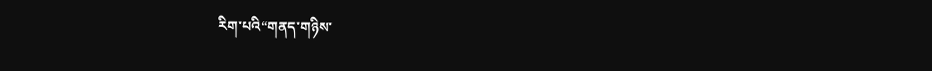རིག་པའི“གནད་གཉིས་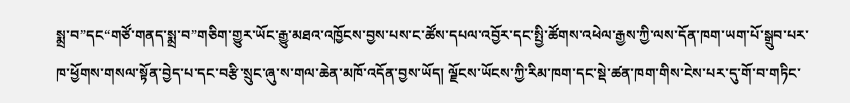སྨྲ་བ”དང“གཙོ་གནད་སྨྲ་བ”གཅིག་གྱུར་ཡོང་རྒྱུ་མཐའ་འཁྱོངས་བྱས་པས་ང་ཚོས་དཔལ་འབྱོར་དང་སྤྱི་ཚོགས་འཕེལ་རྒྱས་ཀྱི་ལས་དོན་ཁག་ཡག་པོ་སྒྲུབ་པར་ཁ་ཕྱོགས་གསལ་སྟོན་བྱེད་པ་དང་བརྩི་སྲུང་ཞུ་ས་གལ་ཆེན་མཁོ་འདོན་བྱས་ཡོད། ལྗོངས་ཡོངས་ཀྱི་རིམ་ཁག་དང་སྡེ་ཚན་ཁག་གིས་ངེས་པར་དུ་གོ་བ་གཏིང་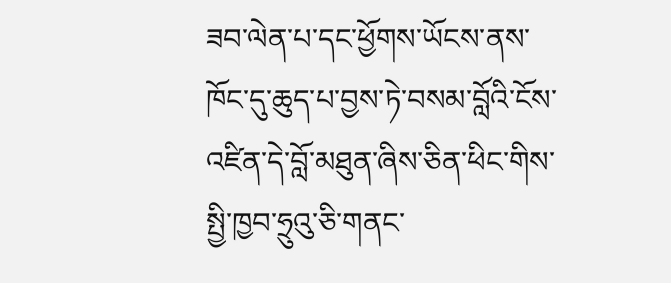ཟབ་ལེན་པ་དང་ཕྱོགས་ཡོངས་ནས་ཁོང་དུ་ཆུད་པ་བྱས་ཏེ་བསམ་བློའི་ངོས་འཛིན་དེ་བློ་མཐུན་ཞིས་ཅིན་ཕིང་གིས་སྤྱི་ཁྱབ་ཧྲུའུ་ཅི་གནང་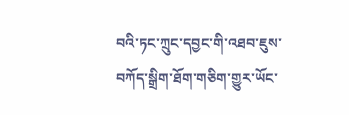བའི་ཏང་ཀྲུང་དབྱང་གི་འཐབ་ཇུས་བཀོད་སྒྲིག་ཐོག་གཅིག་གྱུར་ཡོང་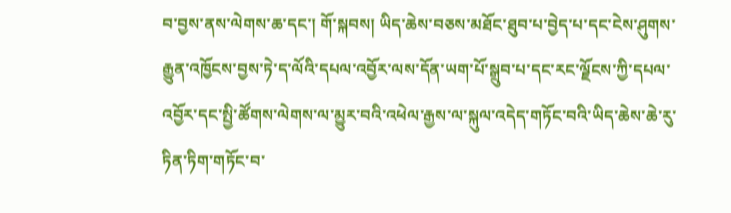བ་བྱས་ནས་ལེགས་ཆ་དང་། གོ་སྐབས། ཡིད་ཆེས་བཅས་མཐོང་ཐུབ་པ་བྱེད་པ་དང་ངེས་ཤུགས་རྒྱུན་འཁྱོངས་བྱས་ཏེ་ད་ལོའི་དཔལ་འབྱོར་ལས་དོན་ཡག་པོ་སྒྲུབ་པ་དང་རང་ལྗོངས་ཀྱི་དཔལ་འབྱོར་དང་སྤྱི་ཚོགས་ལེགས་ལ་མྱུར་བའི་འཕེལ་རྒྱས་ལ་སྐུལ་འདེད་གཏོང་བའི་ཡིད་ཆེས་ཆེ་རུ་ཏིན་ཏིག་གཏོང་བ་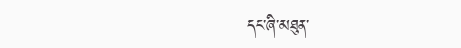དང་ཞི་མཐུན་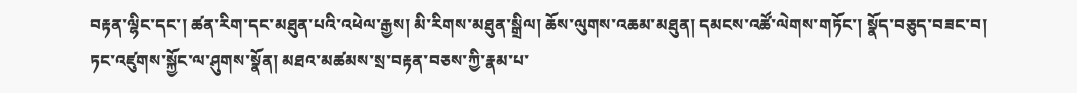བརྟན་ལྷིང་དང་། ཚན་རིག་དང་མཐུན་པའི་འཕེལ་རྒྱས། མི་རིགས་མཐུན་སྒྲིལ། ཆོས་ལུགས་འཆམ་མཐུན། དམངས་འཚོ་ལེགས་གཏོང་། སྣོད་བཅུད་བཟང་བ། ཏང་འཛུགས་སྐྱོང་ལ་ཤུགས་སྣོན། མཐའ་མཚམས་སྲ་བརྟན་བཅས་ཀྱི་རྣམ་པ་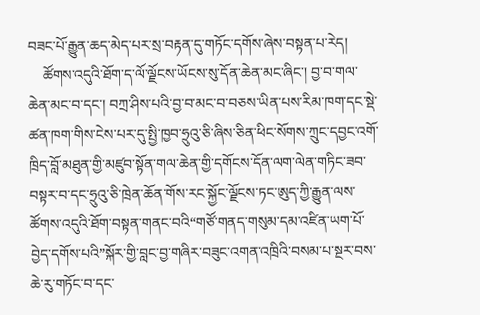བཟང་པོ་རྒྱུན་ཆད་མེད་པར་སྲ་བརྟན་དུ་གཏོང་དགོས་ཞེས་བསྟན་པ་རེད།
    ཚོགས་འདུའི་ཐོག་ད་ལོ་ལྗོངས་ཡོངས་སུ་དོན་ཆེན་མང་ཞིང་། བྱ་བ་གལ་ཆེན་མང་བ་དང་། བཀྲ་ཤིས་པའི་བྱ་བ་མང་བ་བཅས་ཡིན་པས་རིམ་ཁག་དང་སྡེ་ཚན་ཁག་གིས་ངེས་པར་དུ་སྤྱི་ཁྱབ་ཧྲུའུ་ཅི་ཞིས་ཅིན་ཕིང་སོགས་ཀྲུང་དབྱང་འགོ་ཁྲིད་བློ་མཐུན་གྱི་མཛུབ་སྟོན་གལ་ཆེན་གྱི་དགོངས་དོན་ལག་ལེན་གཏིང་ཟབ་བསྟར་བ་དང་ཧྲུའུ་ཅི་ཁྲེན་ཆོན་གོས་རང་སྐྱོང་ལྗོངས་ཏང་ཨུད་ཀྱི་རྒྱུན་ལས་ཚོགས་འདུའི་ཐོག་བསྟན་གནང་བའི“གཙོ་གནད་གསུམ་དམ་འཛིན་ཡག་པོ་བྱེད་དགོས་པའི”སྐོར་གྱི་བླང་བྱ་གཞིར་བཟུང་འགན་འཁྲིའི་བསམ་པ་སྔར་བས་ཆེ་རུ་གཏོང་བ་དང་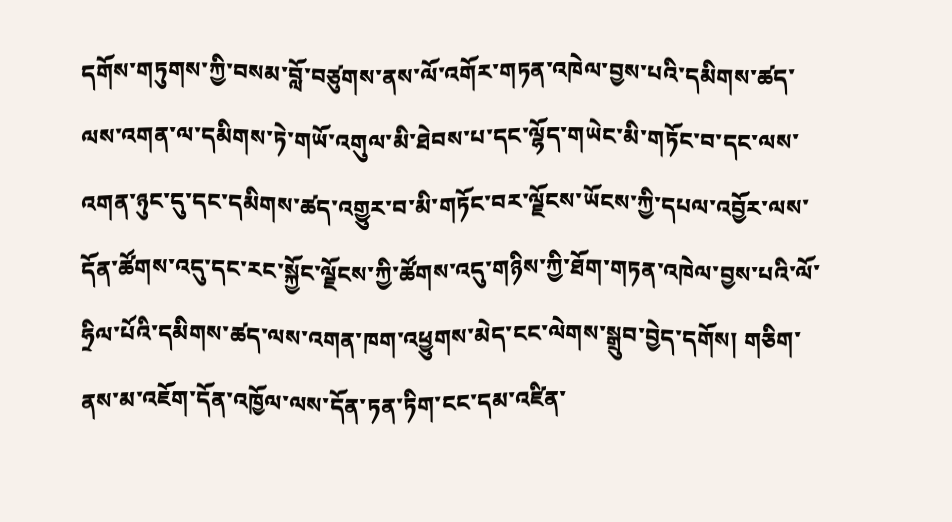དགོས་གཏུགས་ཀྱི་བསམ་བློ་བཙུགས་ནས་ལོ་འགོར་གཏན་འཁེལ་བྱས་པའི་དམིགས་ཚད་ལས་འགན་ལ་དམིགས་ཏེ་གཡོ་འགུལ་མི་ཐེབས་པ་དང་ལྷོད་གཡེང་མི་གཏོང་བ་དང་ལས་འགན་ཉུང་དུ་དང་དམིགས་ཚད་འགྱུར་བ་མི་གཏོང་བར་ལྗོངས་ཡོངས་ཀྱི་དཔལ་འབྱོར་ལས་དོན་ཚོགས་འདུ་དང་རང་སྐྱོང་ལྗོངས་ཀྱི་ཚོགས་འདུ་གཉིས་ཀྱི་ཐོག་གཏན་འཁེལ་བྱས་པའི་ལོ་ཧྲིལ་པོའི་དམིགས་ཚད་ལས་འགན་ཁག་འཕྱུགས་མེད་ངང་ལེགས་སྒྲུབ་བྱེད་དགོས། གཅིག་ནས་མ་འཇོག་དོན་འཁྱོལ་ལས་དོན་ཏན་ཏིག་ངང་དམ་འཛིན་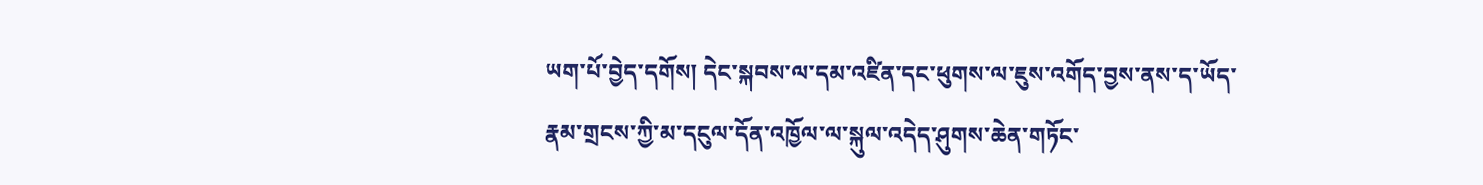ཡག་པོ་བྱེད་དགོས། དེང་སྐབས་ལ་དམ་འཛིན་དང་ཕུགས་ལ་ཇུས་འགོད་བྱས་ནས་ད་ཡོད་རྣམ་གྲངས་ཀྱི་མ་དངུལ་དོན་འཁྱོལ་ལ་སྐུལ་འདེད་ཤུགས་ཆེན་གཏོང་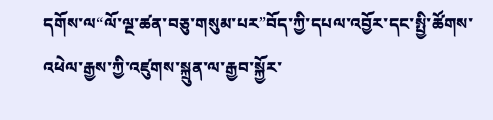དགོས་ལ“ལོ་ལྔ་ཚན་བཅུ་གསུམ་པར”བོད་ཀྱི་དཔལ་འབྱོར་དང་སྤྱི་ཚོགས་འཕེལ་རྒྱས་ཀྱི་འཛུགས་སྐྲུན་ལ་རྒྱབ་སྐྱོར་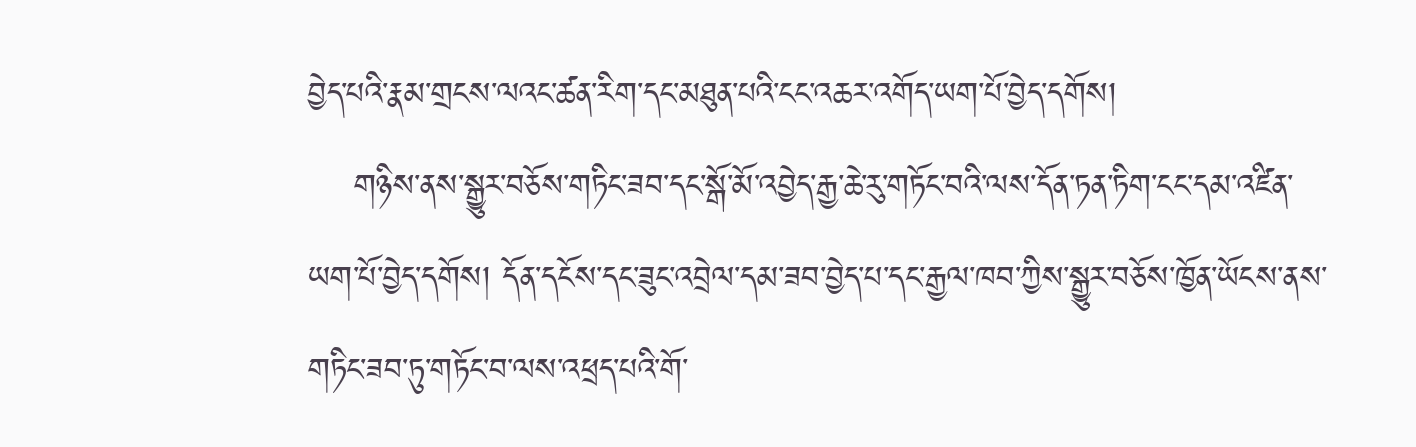བྱེད་པའི་རྣམ་གྲངས་ལའང་ཚན་རིག་དང་མཐུན་པའི་ངང་འཆར་འགོད་ཡག་པོ་བྱེད་དགོས།
    གཉིས་ནས་སྒྱུར་བཅོས་གཏིང་ཟབ་དང་སྒོ་མོ་འབྱེད་རྒྱ་ཆེ་རུ་གཏོང་བའི་ལས་དོན་ཏན་ཏིག་ངང་དམ་འཛིན་ཡག་པོ་བྱེད་དགོས། དོན་དངོས་དང་ཟུང་འབྲེལ་དམ་ཟབ་བྱེད་པ་དང་རྒྱལ་ཁབ་ཀྱིས་སྒྱུར་བཅོས་ཁྱོན་ཡོངས་ནས་གཏིང་ཟབ་ཏུ་གཏོང་བ་ལས་འཕྲད་པའི་གོ་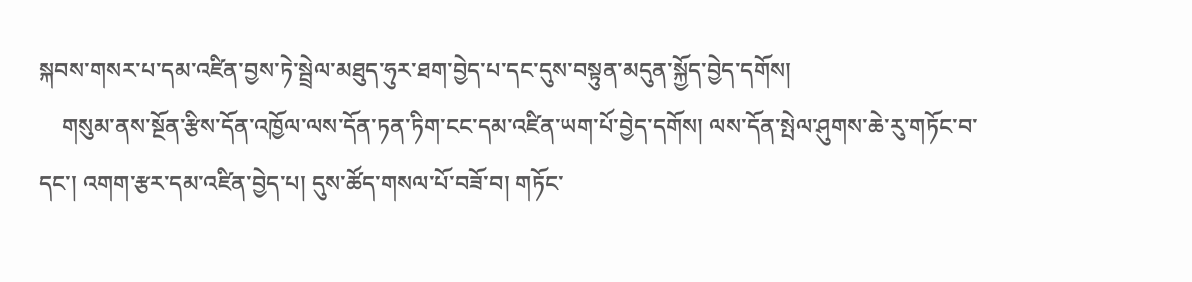སྐབས་གསར་པ་དམ་འཛིན་བྱས་ཏེ་སྦྲེལ་མཐུད་ཧུར་ཐག་བྱེད་པ་དང་དུས་བསྟུན་མདུན་སྐྱོད་བྱེད་དགོས།
    གསུམ་ནས་སྔོན་རྩིས་དོན་འཁྱོལ་ལས་དོན་ཏན་ཏིག་ངང་དམ་འཛིན་ཡག་པོ་བྱེད་དགོས། ལས་དོན་སྤེལ་ཤུགས་ཆེ་རུ་གཏོང་བ་དང་། འགག་རྩར་དམ་འཛིན་བྱེད་པ། དུས་ཚོད་གསལ་པོ་བཟོ་བ། གཏོང་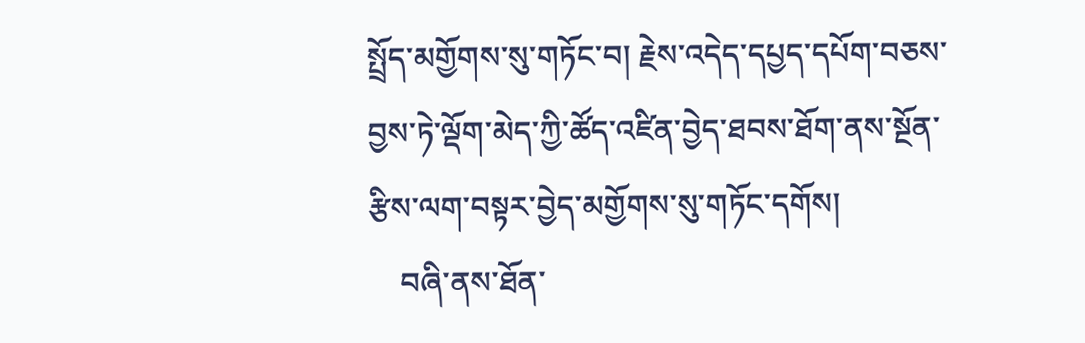སྤྲོད་མགྱོགས་སུ་གཏོང་བ། རྗེས་འདེད་དཔྱད་དཔོག་བཅས་བྱས་ཏེ་ལྡོག་མེད་ཀྱི་ཚོད་འཛིན་བྱེད་ཐབས་ཐོག་ནས་སྔོན་རྩིས་ལག་བསྟར་བྱེད་མགྱོགས་སུ་གཏོང་དགོས།
    བཞི་ནས་ཐོན་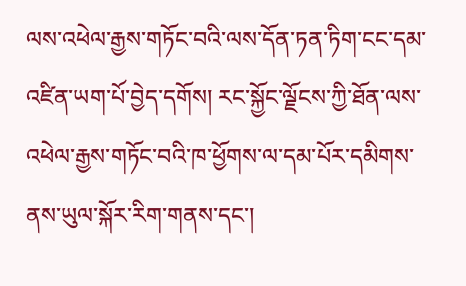ལས་འཕེལ་རྒྱས་གཏོང་བའི་ལས་དོན་ཏན་ཏིག་ངང་དམ་འཛིན་ཡག་པོ་བྱེད་དགོས། རང་སྐྱོང་ལྗོངས་ཀྱི་ཐོན་ལས་འཕེལ་རྒྱས་གཏོང་བའི་ཁ་ཕྱོགས་ལ་དམ་པོར་དམིགས་ནས་ཡུལ་སྐོར་རིག་གནས་དང་།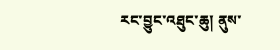རང་བྱུང་འཐུང་ཆུ། ནུས་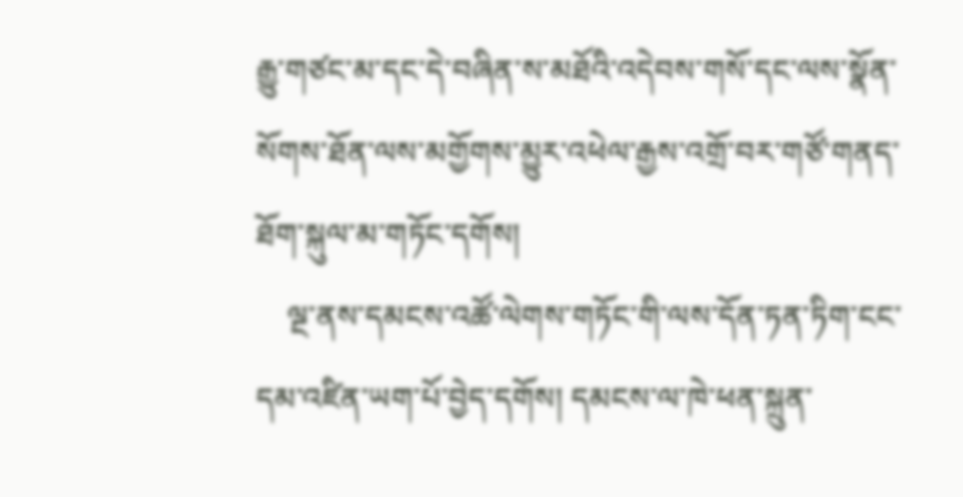རྒྱུ་གཙང་མ་དང་དེ་བཞིན་ས་མཐོའི་འདེབས་གསོ་དང་ལས་སྣོན་སོགས་ཐོན་ལས་མགྱོགས་མྱུར་འཕེལ་རྒྱས་འགྲོ་བར་གཙོ་གནད་ཐོག་སྐུལ་མ་གཏོང་དགོས།
    ལྔ་ནས་དམངས་འཚོ་ལེགས་གཏོང་གི་ལས་དོན་ཏན་ཏིག་ངང་དམ་འཛིན་ཡག་པོ་བྱེད་དགོས། དམངས་ལ་ཁེ་ཕན་སྐྲུན་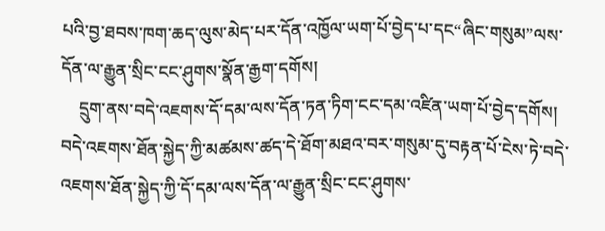པའི་བྱ་ཐབས་ཁག་ཆད་ལུས་མེད་པར་དོན་འཁྱོལ་ཡག་པོ་བྱེད་པ་དང“ཞིང་གསུམ”ལས་དོན་ལ་རྒྱུན་སྲིང་ངང་ཤུགས་སྣོན་རྒྱག་དགོས།
    དྲུག་ནས་བདེ་འཇགས་དོ་དམ་ལས་དོན་ཏན་ཏིག་ངང་དམ་འཛིན་ཡག་པོ་བྱེད་དགོས། བདེ་འཇགས་ཐོན་སྐྱེད་ཀྱི་མཚམས་ཚད་དེ་ཐོག་མཐའ་བར་གསུམ་དུ་བརྟན་པོ་ངེས་ཏེ་བདེ་འཇགས་ཐོན་སྐྱེད་ཀྱི་དོ་དམ་ལས་དོན་ལ་རྒྱུན་སྲིང་ངང་ཤུགས་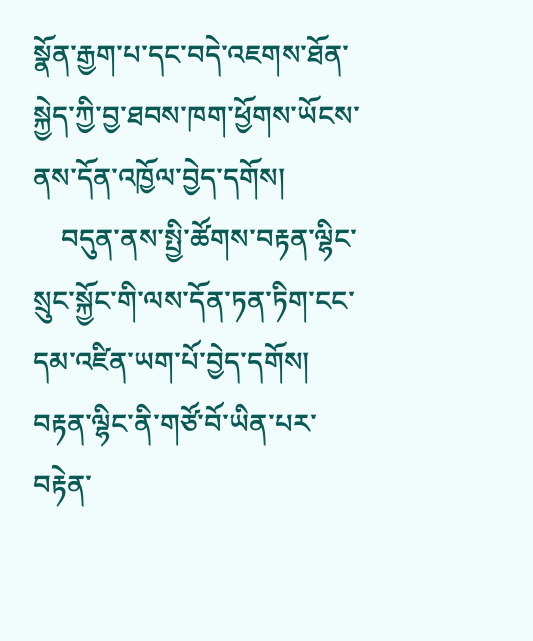སྣོན་རྒྱག་པ་དང་བདེ་འཇགས་ཐོན་སྐྱེད་ཀྱི་བྱ་ཐབས་ཁག་ཕྱོགས་ཡོངས་ནས་དོན་འཁྱོལ་བྱེད་དགོས།
    བདུན་ནས་སྤྱི་ཚོགས་བརྟན་ལྷིང་སྲུང་སྐྱོང་གི་ལས་དོན་ཏན་ཏིག་ངང་དམ་འཛིན་ཡག་པོ་བྱེད་དགོས། བརྟན་ལྷིང་ནི་གཙོ་བོ་ཡིན་པར་བརྟེན་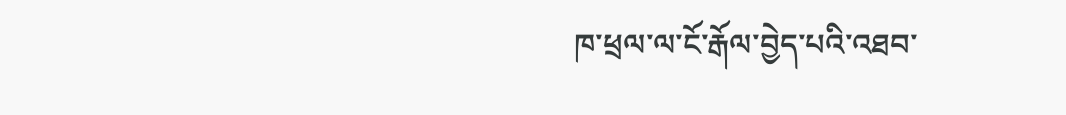ཁ་ཕྲལ་ལ་ངོ་རྒོལ་བྱེད་པའི་འཐབ་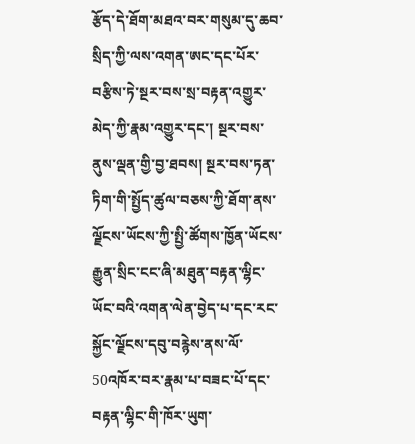རྩོད་དེ་ཐོག་མཐའ་བར་གསུམ་དུ་ཆབ་སྲིད་ཀྱི་ལས་འགན་ཨང་དང་པོར་བརྩིས་ཏེ་སྔར་བས་སྲ་བརྟན་འགྱུར་མེད་ཀྱི་རྣམ་འགྱུར་དང་། སྔར་བས་ནུས་ལྡན་གྱི་བྱ་ཐབས། སྔར་བས་ཏན་ཏིག་གི་སྤྱོད་ཚུལ་བཅས་ཀྱི་ཐོག་ནས་ལྗོངས་ཡོངས་ཀྱི་སྤྱི་ཚོགས་ཁྱོན་ཡོངས་རྒྱུན་སྲིང་ངང་ཞི་མཐུན་བརྟན་ལྷིང་ཡོང་བའི་འགན་ལེན་བྱེད་པ་དང་རང་སྐྱོང་ལྗོངས་དབུ་བརྙེས་ནས་ལོ་50འཁོར་བར་རྣམ་པ་བཟང་པོ་དང་བརྟན་ལྷིང་གི་ཁོར་ཡུག་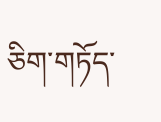ཅིག་གཏོད་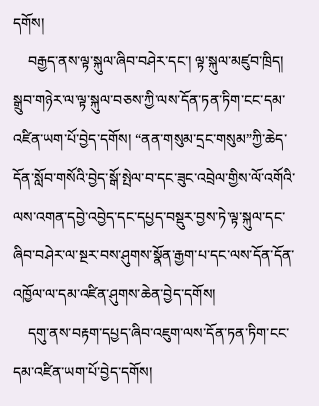དགོས།
    བརྒྱད་ནས་ལྟ་སྐུལ་ཞིབ་བཤེར་དང་། ལྟ་སྐུལ་མཛུབ་ཁྲིད། སྒྲུབ་གཉེར་ལ་ལྟ་སྐུལ་བཅས་ཀྱི་ལས་དོན་ཏན་ཏིག་ངང་དམ་འཛིན་ཡག་པོ་བྱེད་དགོས། “ནན་གསུམ་དྲང་གསུམ”ཀྱི་ཆེད་དོན་སློབ་གསོའི་བྱེད་སྒོ་སྤེལ་བ་དང་ཟུང་འབྲེལ་གྱིས་ལོ་འགོའི་ལས་འགན་དབྱེ་འབྱེད་དང་དཔྱད་བསྡུར་བྱས་ཏེ་ལྟ་སྐུལ་དང་ཞིབ་བཤེར་ལ་སྔར་བས་ཤུགས་སྣོན་རྒྱག་པ་དང་ལས་དོན་དོན་འཁྱོལ་ལ་དམ་འཛིན་ཤུགས་ཆེན་བྱེད་དགོས།
    དགུ་ནས་བརྟག་དཔྱད་ཞིབ་འཇུག་ལས་དོན་ཏན་ཏིག་ངང་དམ་འཛིན་ཡག་པོ་བྱེད་དགོས།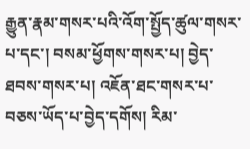རྒྱུན་རྣམ་གསར་པའི་འོག་སྤྱོད་ཚུལ་གསར་པ་དང་། བསམ་ཕྱོགས་གསར་པ། བྱེད་ཐབས་གསར་པ། འཇོན་ཐང་གསར་པ་བཅས་ཡོད་པ་བྱེད་དགོས། རིམ་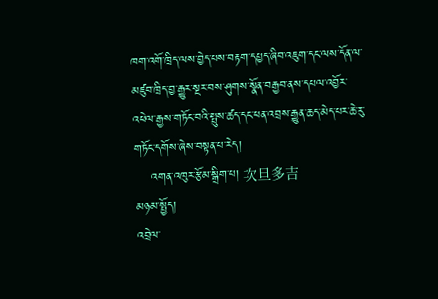ཁག་འགོ་ཁྲིད་ལས་བྱེད་པས་བརྟག་དཔྱད་ཞིབ་འཇུག་དང་ལས་དོན་ལ་མཛུབ་ཁྲིད་བྱ་རྒྱུར་སྔར་བས་ཤུགས་སྣོན་བརྒྱབ་ནས་དཔལ་འབྱོར་འཕེལ་རྒྱས་གཏོང་བའི་སྤུས་ཚད་དང་ཕན་འབྲས་རྒྱུན་ཆད་མེད་པར་ཆེ་རུ་གཏོང་དགོས་ཞེས་བསྟན་པ་རེད།
    འགན་འཁུར་རྩོམ་སྒྲིག་པ། 次旦多吉
མཉམ་སྤྱོད།
འབྲེལ་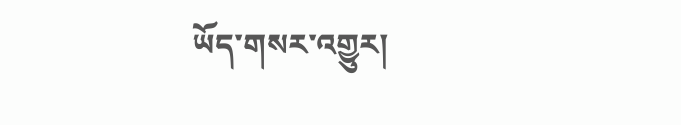ཡོད་གསར་འགྱུར།